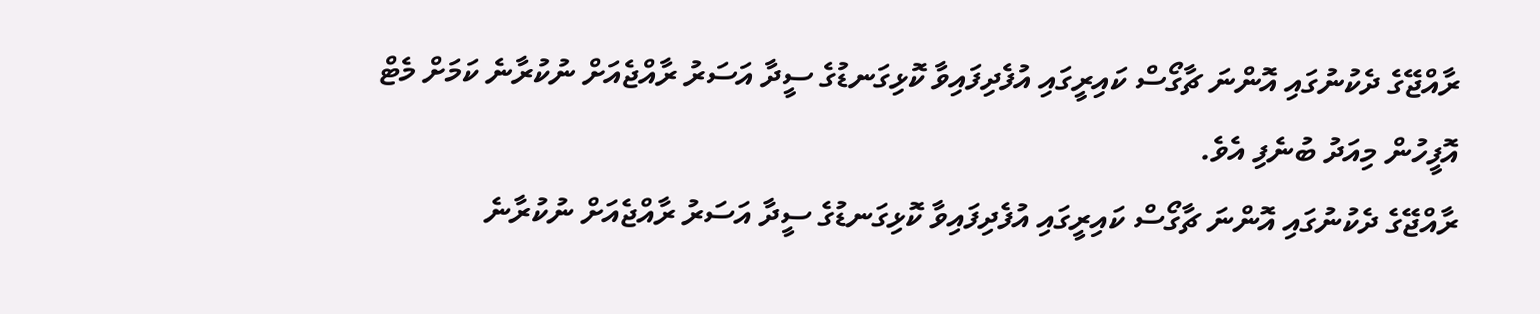ރާއްޖޭގެ ދެކުނުގައި އޮންނަ ޗާގޯސް ކައިރީގައި އުފެދިފައިވާ ކޮޅިގަނޑުގެ ސީދާ އަސަރު ރާއްޖެއަށް ނުކުރާނެ ކަމަށް މެޓް އޮފީހުން މިއަދު ބުނެފި އެވެ.
ރާއްޖޭގެ ދެކުނުގައި އޮންނަ ޗާގޯސް ކައިރީގައި އުފެދިފައިވާ ކޮޅިގަނޑުގެ ސީދާ އަސަރު ރާއްޖެއަށް ނުކުރާނެ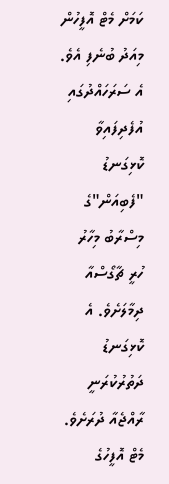ކަމަށް މެޓް އޮފީހުން މިއަދު ބުނެފި އެވެ.
އެ ސަރަހައްދުގައި އުފެދިފައިވާ ކޮޅިގަނޑު "ފެބިއަން"ގެ މިސްރާބު މިހާރު ހުރީ ޗާގޯސްއާ ދިމާލަށެވެ. އެ ކޮޅިގަނޑު ދަތުރުކުރަނީ ރާއްޖެއާ ދުރަށެވެ.
މެޓް އޮފީހުގެ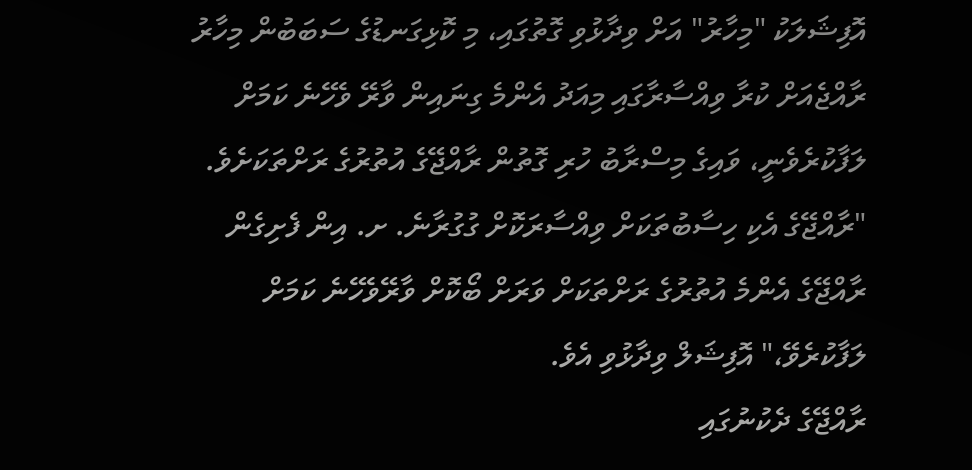އޮފިޝަލަކު "މިހާރު" އަށް ވިދާޅުވި ގޮތުގައި، މި ކޮޅިގަނޑުގެ ސަބަބުން މިހާރު ރާއްޖެއަށް ކުރާ ވިއްސާރާގައި މިއަދު އެންމެ ގިނައިން ވާރޭ ވެހޭނެ ކަމަށް ލަފާކުރެވެނީ، ވައިގެ މިސްރާބު ހުރި ގޮތުން ރާއްޖޭގެ އުތުރުގެ ރަށްތަކަށެވެ.
"ރާއްޖޭގެ އެކި ހިސާބުތަކަށް ވިއްސާރަކޮށް ގުގުރާނެ. ށ. އިން ފެށިގެން ރާއްޖޭގެ އެންމެ އުތުރުގެ ރަށްތަކަށް ވަރަށް ބޯކޮށް ވާރޭވެހޭނެ ކަމަށް ލަފާކުރެވޭ،" އޮފިޝަލް ވިދާޅުވި އެވެ.
ރާއްޖޭގެ ދެކުނުގައި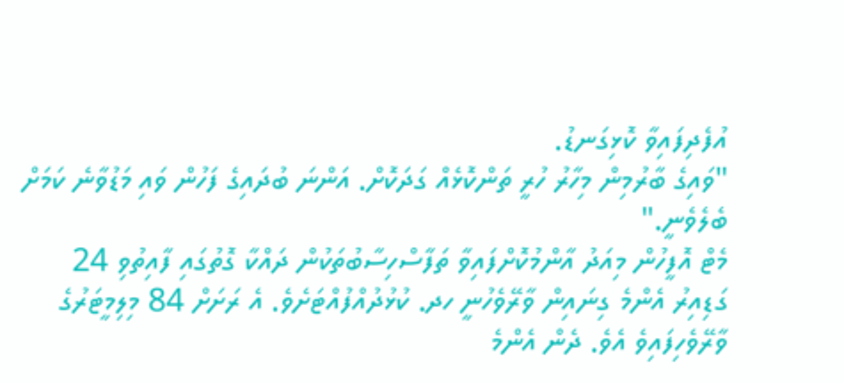އުފެދިފައިވާ ކޮޅިގަނޑު.
"ވައިގެ ބާރުމިން މިހާރު ހުރީ ތަންކޮޅެއް ގަދަކޮށް. އަންނަ ބުދައިގެ ފަހުން ވައި މަޑުވާނެ ކަމަށް ބެލެވެނީ."
މެޓް އޮފީހުން މިއަދު އާންމުކޮށްފައިވާ ތަފާސްހިސާބުތަކުން ދައްކާ ގޮތުގައި ފާއިތުވި 24 ގަޑިއިރު އެންމެ ގިނައިން ވާރޭވެހުނީ ހދ. ކުޅުދުއްފުއްޓަށެވެ. އެ ރަށަށް 84 މިލިމީޓަރުގެ ވާރޭވެހިފައިވެ އެވެ. ދެން އެންމެ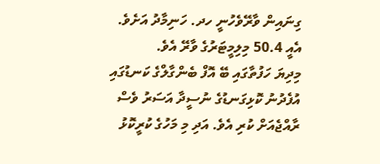ގިނައިން ވާރޭވެހުނީ ހދ. ހަނިމާދު އަށެވެ. އެއީ 50.4 މިލިމީޓަރުގެ ވާރޭ އެވެ.
މިދިޔަ ހަފުތާގައި ބޭ އޮފް ބެންގާލްގެ ކަނޑުގައި އުފެދުނު ކޮޅިގަނޑުގެ ނުސީދާ އަސަރު ވެސް ރާއްޖެއަށް ކުރި އެވެ. އަދި މި މަހުގެ ކުރީކޮޅު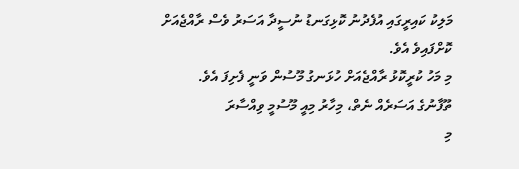މަލިކު ކައިރީގައި އުފެދުނު ކޮޅިގަނޑު ނުސީދާ އަސަރު ވެސް ރާއްޖެއަށް ކޮށްފައިވެ އެވެ.
މި މަހު ކުރީކޮޅު ރާއްޖެއަށް ހުޅަނގު މޫސުން ވަނީ ފެށިފަ އެވެ.
ތޫފާނުގެ އަސަރެއް ނެތް، މިހާރު މިއީ މޫސުމީ ވިއްސާރަ
މި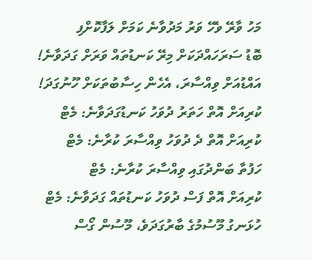މަހު ވާރޭ ވެހޭ ވަރު މަދުވާނެ ކަމަށް ލަފާކޮށްފި
ބޮޑު ސަރަހައްދަކަށް މިރޭ ކަނޑުތައް ވަރަށް ގަދަވާނެ!
އައްޑުއަށް ވިއްސާރަ، އެހެން ހިސާބުތަކަށް ހޫނުގަދަ!
ކުރިއަށް އޮތް ހަތަރު ދުވަހު ކަނޑުގަދަވާނެ: މެޓް
ކުރިއަށް އޮތް ދެ ދުވަހު ވިއްސާރަ ކުރާނެ: މެޓް
ހަފުތާ ބަންދުގައި ވިއްސާރަ ކުރާނެ: މެޓް
ކުރިއަށް އޮތް ފަސް ދުވަހު ކަނޑުތައް ގަދަވާނެ: މެޓް
ހުޅަނގު މޫސުމުގެ ބާރުގަދަވެ، މޫސުން ގޯސް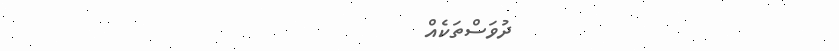ދުވަސްތަކެއް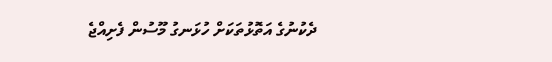ދެކުނުގެ އަތޮޅުތަކަށް ހުޅަނގު މޫސުން ފެށިއްޖެ